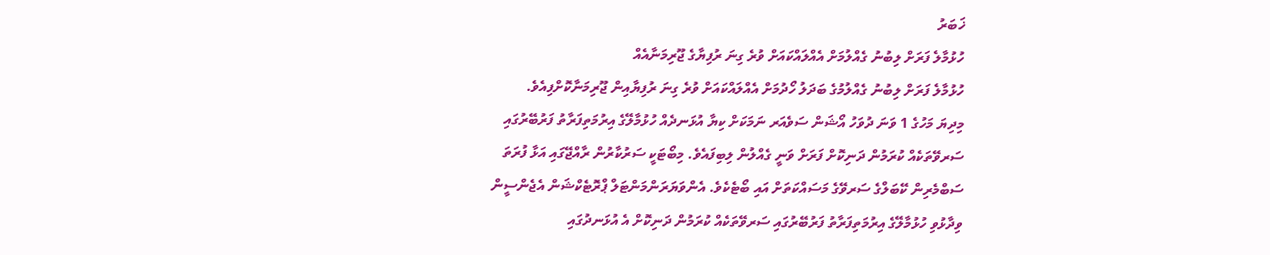ޚަބަރު
ހުޅުމާލެ ފަރަށް ލިބުނު ގެއްލުމަށް އެއްލައްކައަށް ވުރެ ގިނަ ރުފިޔާގެ ޖޫރިމަނާއެއް
ހުޅުމާލެ ފަރަށް ލިބުނު ގެއްލުމުގެ ބަދަލު ހޯދުމަށް އެއްލައްކައަށް ވުރެ ގިނަ ރުފިޔާއިން ޖޫރިމަނާކޮށްފިއެވެ.
މިދިޔަ މަހުގެ 1 ވަނަ ދުވަހު އޯޝަން ސަވެއަރ ނަމަކަށް ކިޔާ އުޅަނދެއް ހުޅުމާލޭގެ އިރުމަތިފަރާތު ފަރުބޭރުގައި ސަރވޭތަކެއް ކުރަމުން ދަނިކޮށް ފަރަށް ވަނީ ގެއްލުން ލިބިފައެވެ. މިބޯޓަކީ ސަރުކާރުން ރާއްޖޭގައި އަޅާ ފުރަތަ ސަބްމެރިން ކޭބަލްގެ ސަރވޭގެ މަސައްކަތަށް އައި ބޯޓެކެވެ. އެންވަޔަރަންމަންޓަލް ޕްރޮޓެކްޝަން އެޖެންސީން ވިދާޅުވި ހުޅުމާލޭގެ އިރުމަތިފަރާތު ފަރުބޭރުގައި ސަރވޭތަކެއް ކުރަމުން ދަނިކޮށް އެ އުޅަނދުގައި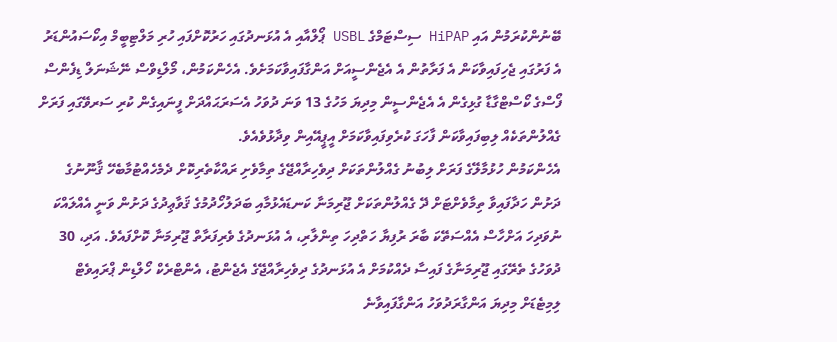ބޭނުންކުރަމުން އައި HiPAP ސިސްޓަމްގެ USBL ޕޯލްއާއި އެ އުޅަނދުގައި ހަރުކޮށްފައި ހުރި މަލްޓިބީމް އިކޯސައުންޑަރު އެ ފަރުގައި ޖެހިފައިވާކަން އެ ފަރާތުން އެ އެޖެންސީއަށް އަންގާފައިވާކަމަށެވެ. އެހެންކަމުން، މޯލްޑިވްސް ނޭޝަނަލް ޑިފެންސް ފޯސްގެ ކޯސްޓްގާޑާ ގުޅިގެން އެ އެޖެންސީން މިދިޔަ މަހުގެ 13 ވަނަ ދުވަހު އެސަރަޙައްދަށް ފީނައިގެން ކުރި ސަރވޭގައި ފަރަށް ގެއްލުންތަކެއް ލިބިފައިވާކަން ފާހަގަ ކުރެވިފައިވާކަމަށް އީޕީއޭއިން ވިދާޅުވެއެވެ.
އެހެންކަމުން ހުޅުމާލޭގެ ފަރަށް ލިބުނު ގެއްލުންތަކަށް ދިވެހިރާއްޖޭގެ ތިމާވެށި ރައްކާތެރިކޮށް ދެމެހެއްޓުމާބެހޭ ޤާނޫނުގެ ދަށުން ހަދާފައިވާ ތިމާވެށްޓަށް ދޭ ގެއްލުންތަކަށް ޖޫރިމަނާ ކަނޑައެޅުމާއި ބަދަލުހޯދުމުގެ ޤަވާޢިދުގެ ދަށުން ވަނީ އެއްލައްކަ ނުވަދިހަ އަށްހާސް އެއްސަތޭކަ ބާރަ ރުފިޔާ ހަތްދިހަ ތިންލާރި، އެ އުޅަނދުގެ ވެރިފަރާތް ޖޫރިމަނާ ކޮށްފައެވެ. އަދި، 30 ދުވަހުގެ ތެރޭގައި ޖޫރިމަނާގެ ފައިސާ ދެއްކުމަށް އެ އުޅަނދުގެ ދިވެހިރާއްޖޭގެ އެޖެންޓު، އެންޓްރެކް ހޯލްޑިން ޕްރައިވެޓް ލިމިޓެޑަށް މިދިޔަ އަންގާރަދުވަހު އަންގާފައިވާނެ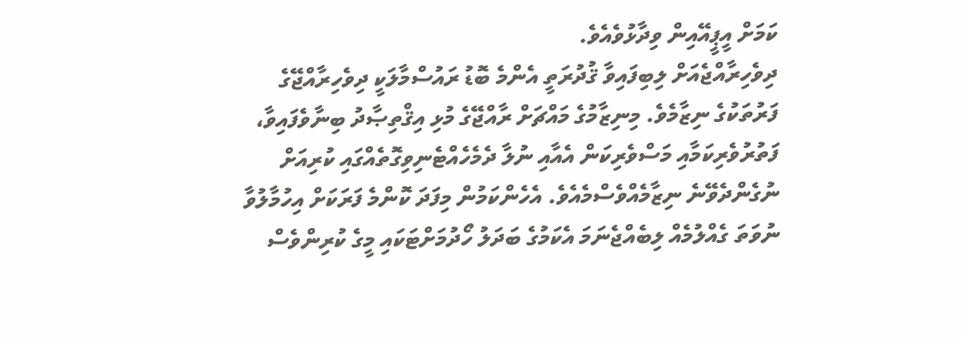ކަމަށް އީޕީއޭއިން ވިދާޅުވެއެވެ.
ދިވެހިރާއްޖެއަށް ލިބިފައިވާ ޤުދުރަތީ އެންމެ ބޮޑު ރައުސްމާލަކީ ދިވެހިރާއްޖޭގެ ފަރުތަކުގެ ނިޒާމެވެ. މިނިޒާމުގެ މައްޗަށް ރާއްޖޭގެ މުޅި އިޤްތިޞާދު ބިނާވެފައިވާ، ފަތުރުވެރިކަމާއި މަސްވެރިކަން އެއާއި ނުލާ ދެމެހެއްޓެނިވިގޮތެއްގައި ކުރިއަށް ނުގެންދެވޭނެ ނިޒާމެއްވެސްމެއެވެ. އެހެންކަމުން މިފަދަ ކޮންމެ ފަރަކަށް އިހުމާލުވާ ނުވަތަ ގެއްލުމެއް ލިބެއްޖެނަމަ އެކަމުގެ ބަދަލު ހޯދުމަށްޓަކައި މީގެ ކުރިންވެސް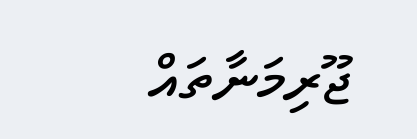ޖޫރިމަނާތައް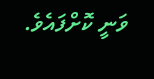ވަނީ ކޮށްފައެވެ.